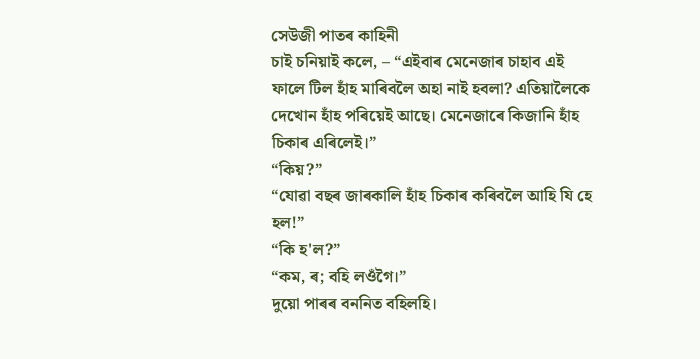সেউজী পাতৰ কাহিনী
চাই চনিয়াই কলে, – “এইবাৰ মেনেজাৰ চাহাব এই ফালে টিল হাঁহ মাৰিবলৈ অহা নাই হবলা? এতিয়ালৈকে দেখোন হাঁহ পৰিয়েই আছে। মেনেজাৰে কিজানি হাঁহ চিকাৰ এৰিলেই।”
“কিয়?”
“যোৱা বছৰ জাৰকালি হাঁহ চিকাৰ কৰিবলৈ আহি যি হে হল!”
“কি হ'ল?”
“কম, ৰ; বহি লওঁগৈ।”
দুয়ো পাৰৰ বননিত বহিলহি।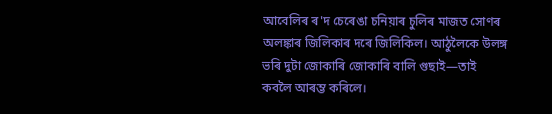আবেলিৰ ৰ'দ চেৰেঙা চনিয়াৰ চুলিৰ মাজত সোণৰ অলঙ্কাৰ জিলিকাৰ দৰে জিলিকিল। আঠুলৈকে উলঙ্গ ভৰি দুটা জোকাৰি জোকাৰি বালি গুছাই—তাই কবলৈ আৰম্ভ কৰিলে।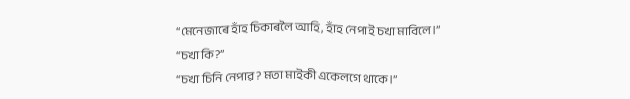“মেনেজাৰে হাঁহ চিকাৰলৈ আহি, হাঁহ নেপাই চখা মাবিলে।”
“চখা কি?”
“চখা চিনি নেপাৱ? মতা মাইকী একেলগে থাকে।”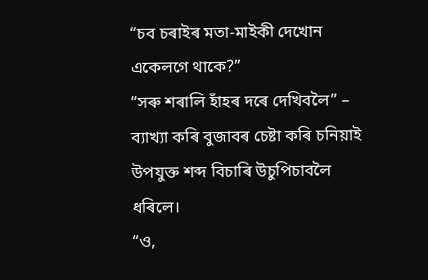“চব চৰাইৰ মতা-মাইকী দেখোন একেলগে থাকে?”
“সৰু শৰালি হাঁহৰ দৰে দেখিবলৈ” – ব্যাখ্যা কৰি বুজাবৰ চেষ্টা কৰি চনিয়াই উপযুক্ত শব্দ বিচাৰি উচুপিচাবলৈ ধৰিলে।
“ও,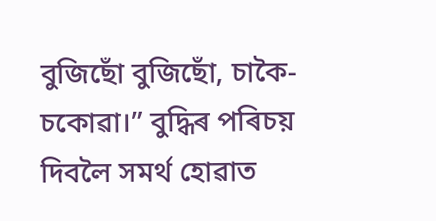বুজিছোঁ বুজিছোঁ, চাকৈ-চকোৱা।” বুদ্ধিৰ পৰিচয় দিবলৈ সমৰ্থ হোৱাত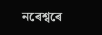নৰেশ্বৰে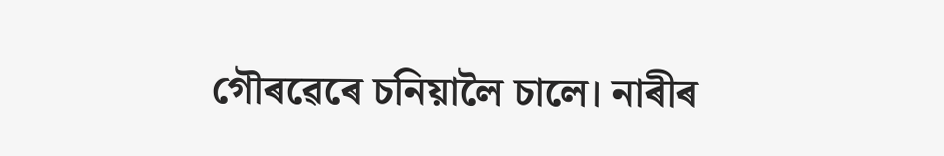গৌৰৱেৰে চনিয়ালৈ চালে। নাৰীৰ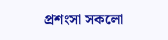প্ৰশংসা সকলো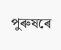পুৰুষৰে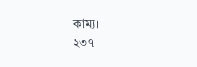কাম্য।
২৩৭